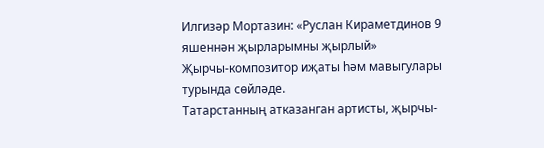Илгизәр Мортазин: «Руслан Кираметдинов 9 яшеннән җырларымны җырлый»
Җырчы-композитор иҗаты һәм мавыгулары турында сөйләде.
Татарстанның атказанган артисты, җырчы-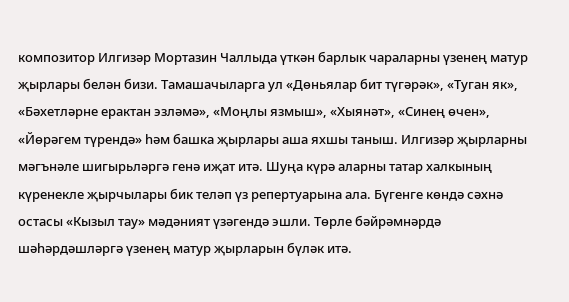композитор Илгизәр Мортазин Чаллыда үткән барлык чараларны үзенең матур җырлары белән бизи. Тамашачыларга ул «Дөньялар бит түгәрәк», «Туган як», «Бәхетләрне ерактан эзләмә», «Моңлы язмыш», «Хыянәт», «Синең өчен», «Йөрәгем түрендә» һәм башка җырлары аша яхшы таныш. Илгизәр җырларны мәгънәле шигырьләргә генә иҗат итә. Шуңа күрә аларны татар халкының күренекле җырчылары бик теләп үз репертуарына ала. Бүгенге көндә сәхнә остасы «Кызыл тау» мәдәният үзәгендә эшли. Төрле бәйрәмнәрдә шәһәрдәшләргә үзенең матур җырларын бүләк итә.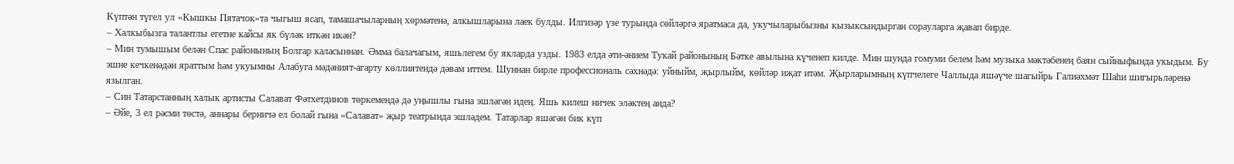Күптән түгел ул «Кышкы Пятачок»та чыгыш ясап, тамашачыларның хөрмәтенә, алкышларына лаек булды. Илгизәр үзе турында сөйләргә яратмаса да, укучыларыбызны кызыксындырган сорауларга җавап бирде.
– Халкыбызга талантлы егетне кайсы як бүләк иткән икән?
– Мин тумышым белән Спас районының Болгар каласыннан. Әмма балачагым, яшьлегем бу якларда узды. 1983 елда әти-әнием Тукай районының Бәтке авылына күченеп килде. Мин шунда гомуми белем һәм музыка мәктәбенең баян сыйныфында укыдым. Бу эшне кечкенәдән яраттым һәм укуымны Алабуга мәдәният-агарту көллиятендә дәвам иттем. Шуннан бирле профессиональ сәхнәдә: уйныйм, җырлыйм, көйләр иҗат итәм. Җырларымның күпчелеге Чаллыда яшәүче шагыйрь Галиәхмәт Шаһи шигырьләренә язылган.
– Син Татарстанның халык артисты Салават Фәтхетдинов төркемендә дә уңышлы гына эшләгән идең. Яшь килеш ничек эләктең анда?
– Әйе, 3 ел рәсми төстә, аннары берничә ел болай гына «Салават» җыр театрында эшләдем. Татарлар яшәгән бик күп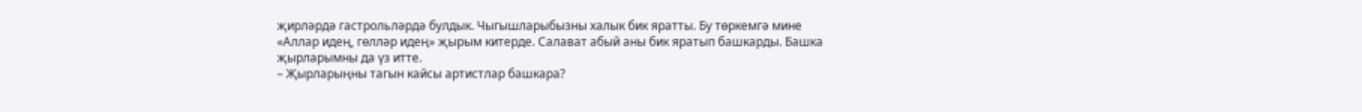җирләрдә гастрольләрдә булдык. Чыгышларыбызны халык бик яратты. Бу төркемгә мине «Аллар идең, гөлләр идең» җырым китерде. Салават абый аны бик яратып башкарды. Башка җырларымны да үз итте.
– Җырларыңны тагын кайсы артистлар башкара?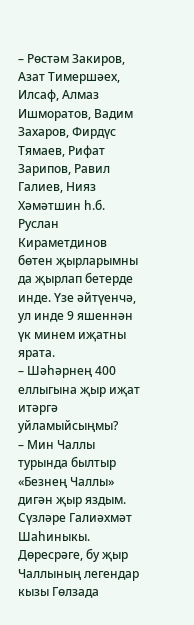– Рөстәм Закиров, Азат Тимершәех, Илсаф, Алмаз Ишморатов, Вадим Захаров, Фирдүс Тямаев, Рифат Зарипов, Равил Галиев, Нияз Хәмәтшин һ.б. Руслан Кираметдинов бөтен җырларымны да җырлап бетерде инде. Үзе әйтүенчә, ул инде 9 яшеннән үк минем иҗатны ярата.
– Шәһәрнең 400 еллыгына җыр иҗат итәргә уйламыйсыңмы?
– Мин Чаллы турында былтыр «Безнең Чаллы» дигән җыр яздым. Сүзләре Галиәхмәт Шаһиныкы. Дөресрәге, бу җыр Чаллының легендар кызы Гөлзада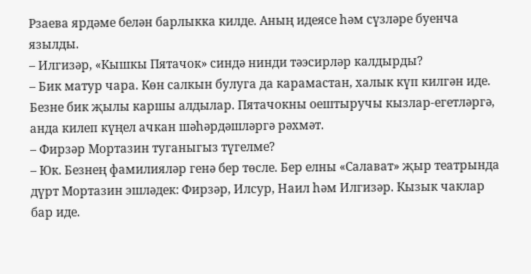Рзаева ярдәме белән барлыкка килде. Аның идеясе һәм сүзләре буенча язылды.
– Илгизәр, «Кышкы Пятачок» синдә нинди тәэсирләр калдырды?
– Бик матур чара. Көн салкын булуга да карамастан, халык күп килгән иде. Безне бик җылы каршы алдылар. Пятачокны оештыручы кызлар-егетләргә, анда килеп күңел ачкан шәһәрдәшләргә рәхмәт.
– Фирзәр Мортазин туганыгыз түгелме?
– Юк. Безнең фамилияләр генә бер төсле. Бер елны «Салават» җыр театрында дүрт Мортазин эшләдек: Фирзәр, Илсур, Наил һәм Илгизәр. Кызык чаклар бар иде.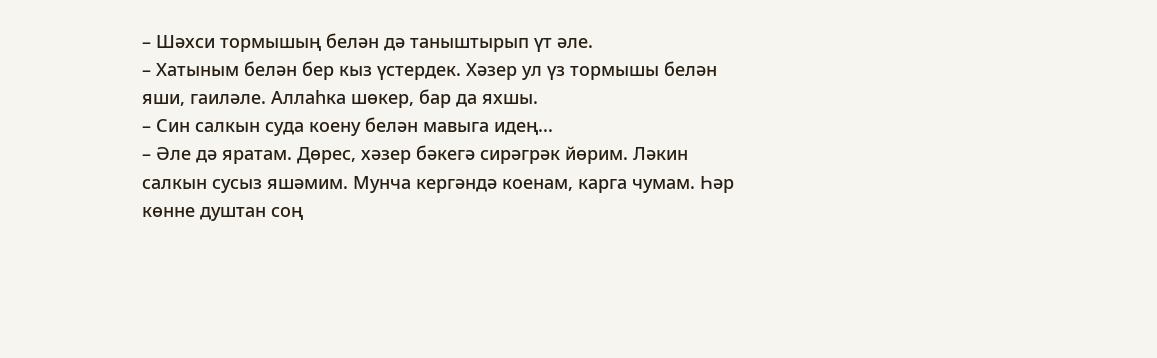– Шәхси тормышың белән дә таныштырып үт әле.
– Хатыным белән бер кыз үстердек. Хәзер ул үз тормышы белән яши, гаиләле. Аллаһка шөкер, бар да яхшы.
– Син салкын суда коену белән мавыга идең...
– Әле дә яратам. Дөрес, хәзер бәкегә сирәгрәк йөрим. Ләкин салкын сусыз яшәмим. Мунча кергәндә коенам, карга чумам. Һәр көнне душтан соң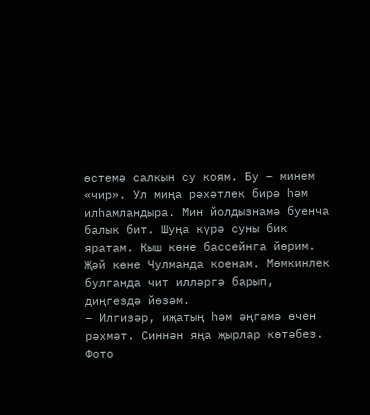өстемә салкын су коям. Бу – минем «чир». Ул миңа рәхәтлек бирә һәм илһамландыра. Мин йолдызнамә буенча балык бит. Шуңа күрә суны бик яратам. Кыш көне бассейнга йөрим. Җәй көне Чулманда коенам. Мөмкинлек булганда чит илләргә барып, диңгездә йөзәм.
– Илгизәр, иҗатың һәм әңгәмә өчен рәхмәт. Синнән яңа җырлар көтәбез.
Фото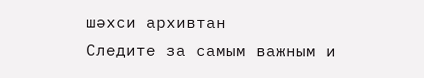шәхси архивтан
Следите за самым важным и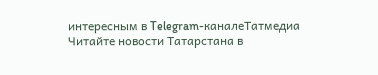интересным в Telegram-каналеТатмедиа
Читайте новости Татарстана в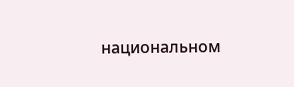национальном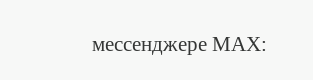мессенджере MАХ: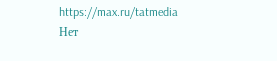https://max.ru/tatmedia
Нет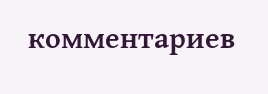комментариев